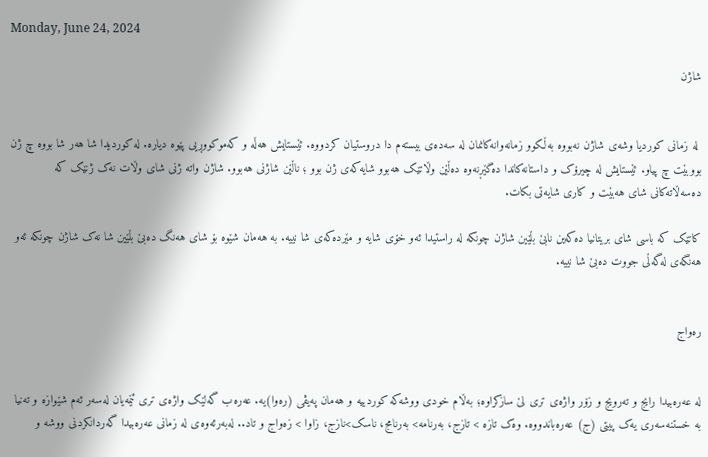Monday, June 24, 2024

شاژن


 لە زمانی کوردیا وشەی شاژن نەبووە بەڵکوو زمانەوانەکانمان لە سەدەی بیستەم دا دروستیان کردووە. ئێستایش هەڵە و کەموکووڕیی پێوە دیارە. لە کوردیدا شا هەر شا بووە چ ژن بووبێت چ پیاو. ئێستایش لە چیرۆک و داستانەکاندا دەگێڕنەوە دەڵێن وڵاتێک هەبوو شایەکەی ژن بوو ؛ ناڵێن شاژنی هەبوو. شاژن واتە ژنی شای وڵات نەک ژنێک کە دەسەڵاتەکانی شای هەبێت و کاری شایەتی بکات.

کاتێک کە باسی شای بریتانیا دەکەین نابێ بڵێین شاژن چونکە لە راستیدا ئەو خۆی شایە و مێردەکەی شا نییە. بە هەمان شێوە بۆ شای هەنگ دەبێ بڵێین شا نەک شاژن چونکە ئەو هەنگەی لەگەڵی جووت دەبێ شا نییە.


رەواج


لە عەرەبیدا رایج و تەرویج و زۆر واژەی تری لێ سازکراوە؛ بەڵام خودی ووشەکە کوردییە و هەمان پەیڤی (رەوا)یە. عەرەب گەلێک واژەی تری ئێمەیان لەسەر ئەم شێوازە و تەنیا بە خستنەسەری یەک پیتی (ج) عەرەباندووە. وەک تازە > تازج، بەرنامە> بەرنامج، ناسک>نازج، زاوا > زەواج و تاد.. لەبەرئەوەی لە زمانی عەرەبیدا گەردانکردنی ووشە و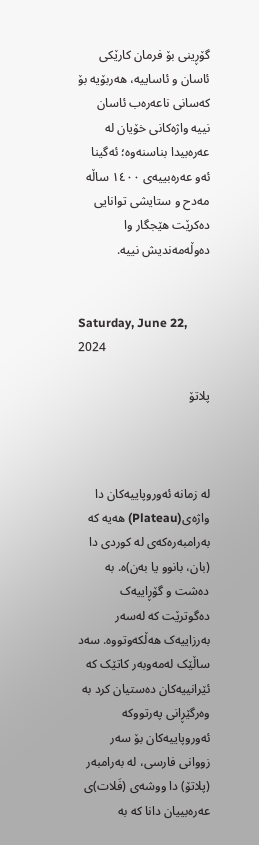گۆڕینی بۆ فرمان کارێکی ئاسان و ئاساییە، هەربۆیە بۆ کەسانی ناعەرەب ئاسان نییە واژەکانی خۆیان لە عەرەبیدا بناسنەوە؛ ئەگینا ئەو عەرەبییەی ١٤٠٠ ساڵە مەدح و ستایشی توانایی دەکرێت هێجگار وا دەوڵەمەندیش نییە.


Saturday, June 22, 2024

پلاتۆ



لە زمانە ئەوروپاییەکان دا واژەی(Plateau) هەیە کە بەرامبەرەکەی لە کوردی دا (بان، بانوو یا بەن)ە. بە دەشت و گۆڕاییەک دەگوترێت کە لەسەر بەرزاییەک هەڵکەوتووە. سەد ساڵێک لەمەوبەر کاتێک کە ئێرانییەکان دەستیان کرد بە وەرگێڕانی پەرتووکە ئەوروپاییەکان بۆ سەر زووانی فارسی، لە بەرامبەر (پلاتۆ) دا ووشەی (فَلات)ی عەرەبییان دانا کە بە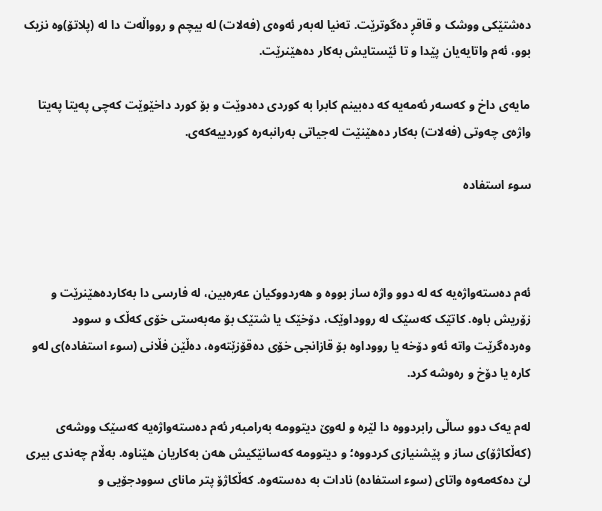دەشتێکی ووشک و قاقڕ دەگوترێت. تەنیا لەبەر ئەوەی (فەلات) لە بیچم و روواڵەت دا لە (پلاتۆ)وە نزیک بوو، ئەم واتایەیان پێدا و تا ئێستایش بەکار دەهێنرێت.

مایەی داخ و کەسەر ئەمەیە کە دەبینم کابرا بە کوردی دەدوێت و بۆ کورد داخێوێت کەچی پەیتا پەیتا واژەی چەوتی (فەلات) بەکار دەهێنێت لەجیاتی بەرانبەرە کوردییەکەی.

سوء استفادە



ئەم دەستەواژەیە کە لە دوو واژە ساز بووە و هەردووکیان عەرەبین، لە فارسی دا بەکاردەهێنرێت و زۆریش باوە. کاتێک کەسێک لە رووداوێک، دۆخێک یا شتێک بۆ مەبەستی خۆی کەڵک و سوود وەردەگرێت واتە ئەو دۆخە یا رووداوە بۆ قازانجی خۆی دەقۆزێتەوە، دەڵێن فڵانی (سوء استفادە)ی لەو کارە یا دۆخ و رەوشە کرد.

لەم یەک دوو ساڵی رابردووە دا لێرە و لەوێ دیتوومە بەرامبەر ئەم دەستەواژەیە کەسێک ووشەی (کەڵکاژۆ)ی ساز و پێشنیازی کردووە؛ و دیتوومە کەسانێکیش هەن بەکاریان هێناوە. بەڵام چەندی بیری لێ دەکەمەوە واتای (سوء استفادە) نادات بە دەستەوە. کەڵکاژۆ پتر مانای سوودجۆیی و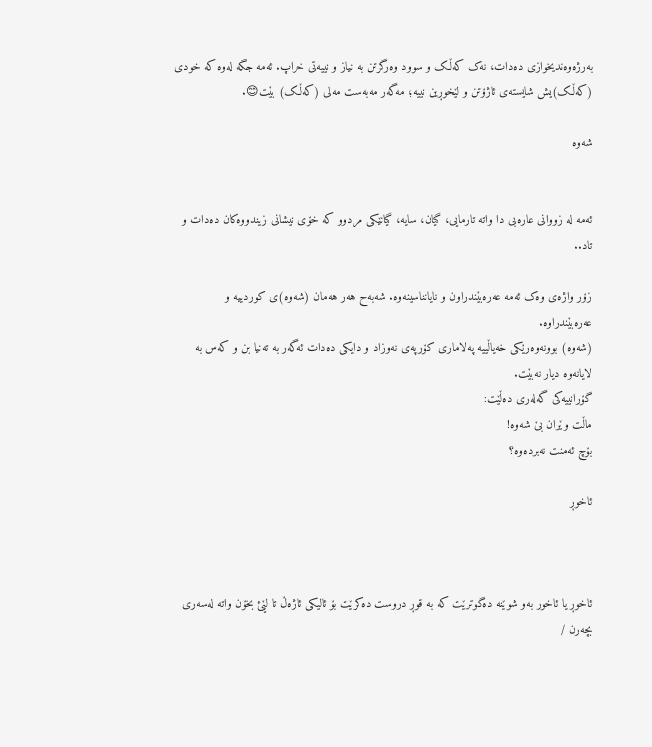بەرژەوەندیخوازی دەدات، نەک کەڵک و سوود وەرگرتن بە نیاز و نییەتی خراپ. ئەمە جگە لەوە کە خودی (کەڵک)یش شایستەی ئاژۆتن و لێخوڕین نییە؛ مەگەر مەبەست مەلی (کەڵک) بێت😊.

شەوە


ئەمە لە زووانی عارەبی دا واتە تارمایی، گیان، سایە، گیانێکی مردوو کە خۆی نیشانی زیندووەکان دەدات و تاد..

زۆر واژەی وەک ئەمە عەرەبێندراون و نایانناسینەوە. شەبەح هەر هەمان (شەوە)ی کوردییە و عەرەبێندراوە.
(شەوە) بوونەوەرێکی خەیاڵییە پەلاماری کۆرپەی نەوزاد و دایکی دەدات ئەگەر بە تەنیا بن و کەس بە لایانەوە دیار نەبێت.
گۆرانییەکی گەلەری دەڵێت:
ماڵت وێران بێ شەوە!
بۆچ ئەمنت نەبردەوە؟

ئاخوڕ



ئاخوڕ یا ئاخور بەو شوێنە دەگوترێت کە بە قوڕ دروست دەکرێت بۆ ئالیکی ئاژەڵ تا لێئ بخۆن واتە لەسەری بچەرن /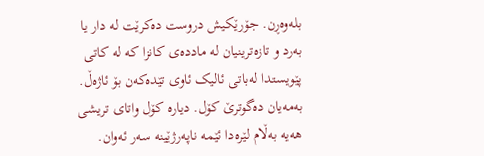بلەوەڕن. جۆرێکیش دروست دەکرێت لە دار یا بەرد و تازەترینیان لە ماددەی کانزا کە لە کاتی پێویستدا لەباتی ئالیک ئاوی تێدەکەن بۆ ئاژەڵ. بەمەیان دەگوترێ کۆل. دیارە کۆل واتای تریشی هەیە بەڵام لێرەدا ئێمە ناپەرژێینە سەر ئەوان.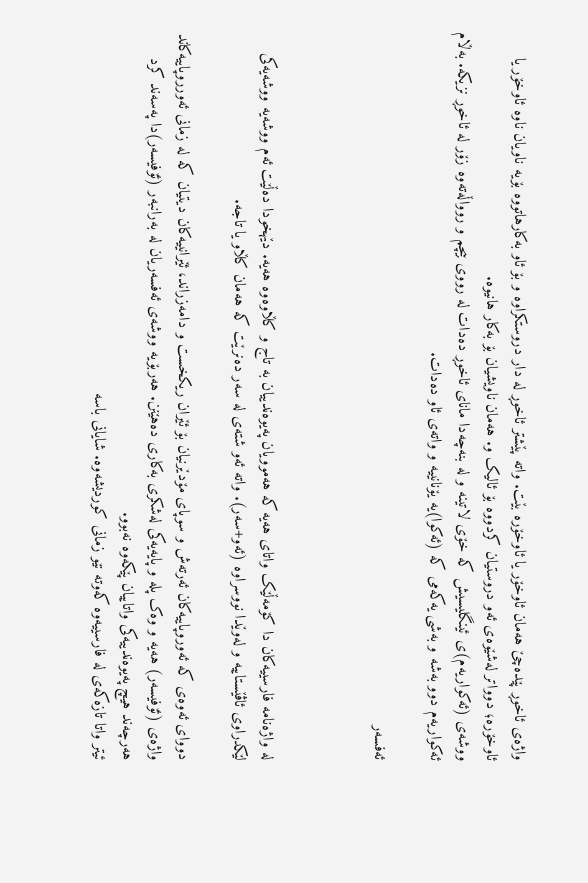واژەی ئاخوڕ پێدەچێ هەمان ئاوخۆر یا ئاوخۆرە بێت. واتە پێشتر ئاخوڕ لە دار دروستکراوە و بۆ ئاو بەکارهاتووە بۆیە ناویان ناوە ئاوخۆر یا ئاوخۆرە؛ دوواتر لەشێوەی ئەو دروستیان کردووە بۆ ئالیک و. هەمان ناویشیان بۆ بەکار هانیوە.
ووشەی (ئەکواریەم)ی ئینگلیسیش کە خۆی لاتینە و لە بنەچەدا مانای ئاخوڕ دەدات لە رووی بیچم و روواڵەتەوە زۆر لە ئاخوڕ نزیکە. بەڵام ئەکواریەم دوو بەشە و بەشی یەکەمی کە (ئەکوا)یە یۆنانییە و واتەی ئاو دەدات.

ئەفسەر



لە واژەنامە فارسییەکان دا کۆمەڵێک واتای هەیە کە هەموویان پەیوەندییان بە تاج و کڵاوەوە هەیە. دێهخودا دەڵێت ئەم ووشەیە ووشەیەکی لێکدراوی ئاڤێستاییە و لەوێدا نووسراوە (ئەو+سەر). واتە ئەو شتەی لە سەر دەنرێت کە هەمان کڵاو یا تاجە.

دووای ئەوەی کە ئەوروپاییەکان ئەرتەش و سوپای مۆدێرنیان بۆ ئێران ريکخست و دامەزراند، ئێرانییەکان دیتیان کە لە زمانی ئەورروپاییەکاند واژەی (ئۆفیسەر) هەیە و وەک پلە و پایەیەکی لەشکری بەکاری دەهێنن. هەربۆیە ووشەی ئەفسەریان لە بەرانبەر (ئۆفیسەر)دا پەسەند کرد هەرچەند هیچ پەیوەندییەکی واتاییان پێکەوە نەبوو.
ئیتر واتا تازەکەی لە فارسییەوە کەوتە نێو زمانی کوردیشەوە. شایانی باسە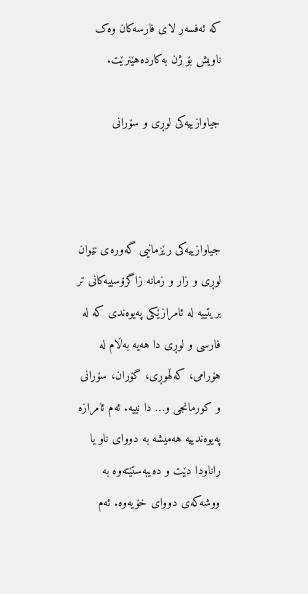کە ئەفسەر لای فارسەکان وەک ناویش بۆ ژن بەکاردەهێنرێت.

جیاوازییەکی لوڕی و سۆرانی



جیاوازییەکی رێزمانیی گەورەی نێوان لوڕی و زار و زمانە زاگرۆسییەکانی تر بریتییە لە ئامرازێکی پەیوەندی کە لە فارسی و لوڕی دا هەیە بەڵام لە هۆرامی، کەڵهوڕی، گۆران، سۆرانی و کورمانجی و… دا نییە. ئەم ئامرازە پەیوەندییە هەمیشە بە دووای ناو یا راناودا دێت و دەیبەستێتەوە بە ووشەکەی دووای خۆیەوە. ئەم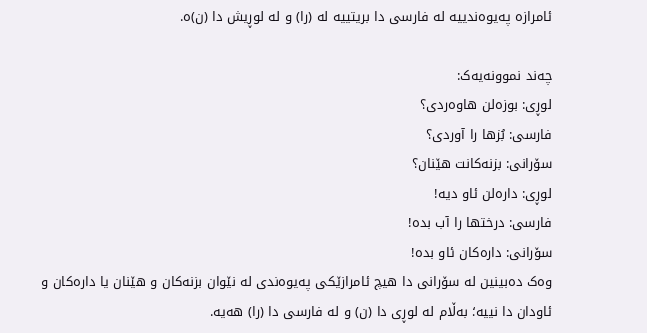ئامرازە پەیوەندییە لە فارسی دا بریتییە لە (را) و لە لوڕیش دا (ن)ە.

چەند نموونەیەک:
لوڕی: بوزەلن هاوەردی؟
فارسی: بُزها را آوردی؟
سۆرانی: بزنەکانت هێنان؟
لوڕی: دارەلن ئاو دیە!
فارسی: درختها را آب بدە!
سۆرانی: دارەکان ئاو بدە!
وەک دەبینین لە سۆرانی دا هیچ ئامرازێکی پەیوەندی لە نێوان بزنەکان و هێنان یا دارەکان و ئاودان دا نییە؛ بەڵام لە لوڕی دا (ن) و لە فارسی دا (را) هەیە.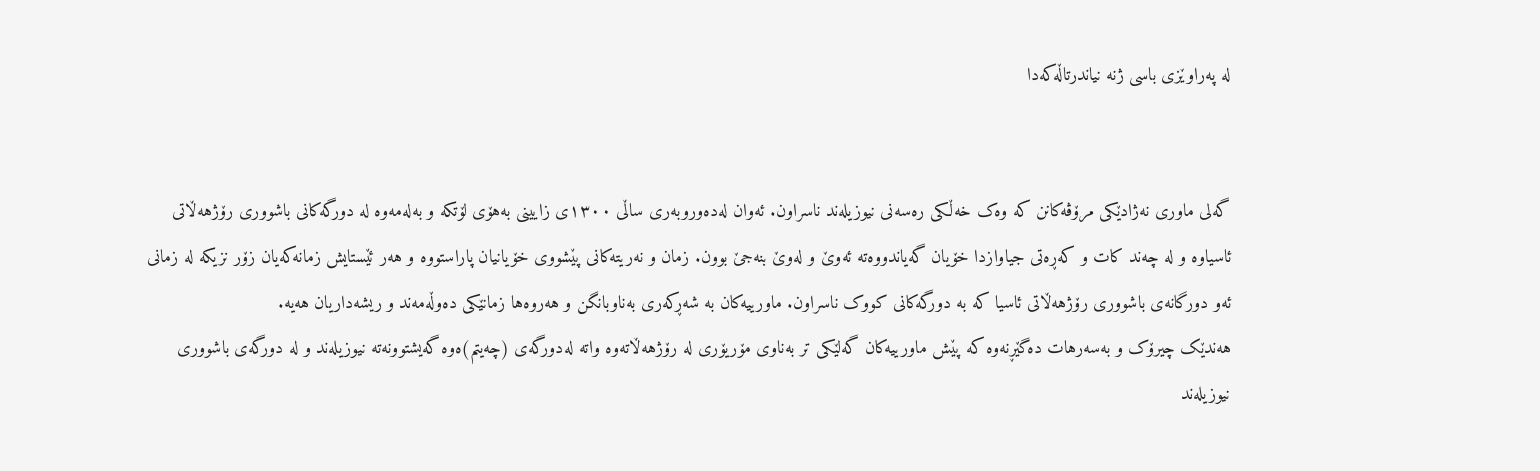لە پەراوێزی باسی ژنە نیاندرتاڵەکەدا


گەلی ماوری نەژادێکی مرۆڤەکانن کە وەک خەڵکی رەسەنی نیوزیلەند ناسراون. ئەوان لەدەوروبەری ساڵی ١٣٠٠ی زایینی بەهۆی لۆتکە و بەلەمەوە لە دورگەکانی باشووری رۆژهەڵاتی ئاسیاوە و لە چەند کات و کەڕەتی جیاوازدا خۆیان گەیاندووەتە ئەوێ و لەوێ بنەجێ بوون. زمان و نەریتەکانی پێشووی خۆیانیان پاراستووە و هەر ئێستایش زمانەکەیان زۆر نزیکە لە زمانی ئەو دورگانەی باشووری رۆژهەڵاتی ئاسیا کە بە دورگەکانی کووک ناسراون. ماورییەکان بە شەڕکەری بەناوبانگن و هەروەها زمانێکی دەوڵەمەند و ریشەداریان هەیە.
هەندێک چیرۆک و بەسەرهات دەگێڕنەوە کە پێش ماورییەکان گەلێکی تر بەناوی مۆریۆری لە رۆژهەڵاتەوە واتە لەدورگەی (چەیتم)ەوە گەیشتوونەتە نیوزیلەند و لە دورگەی باشووری نیوزیلەند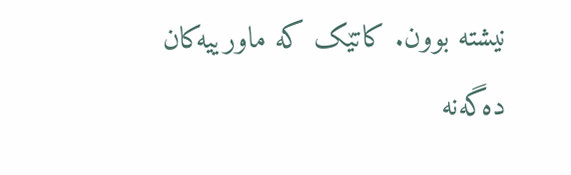نیشتە بوون. کاتێک کە ماورییەکان دەگەنە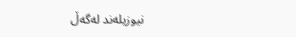نیوزیلەند لەگەڵ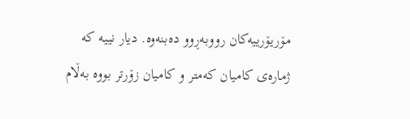مۆریۆرییەکان رووبەڕوو دەبنەوە. دیار نییە کە ژمارەی کامیان کەمتر و کامیان زۆرتر بووە بەڵام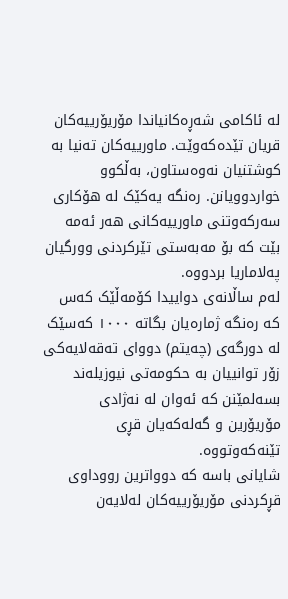لە ئاکامی شەڕەکانیاندا مۆریۆرییەکان قریان تێدەکەوێت. ماورییەکان تەنیا بە کوشتنیان نەوەستاون، بەڵکوو خواردوویانن. رەنگە یەکێک لە هۆکاری سەرکەوتنی ماورییەکانی هەر ئەمە بێت کە بۆ مەبەستی تێرکردنی وورگیان پەلاماریا بردووە.
لەم ساڵانەی دواییدا کۆمەڵێک کەس کە رەنگە ژمارەیان بگاتە ١٠٠٠ کەسێک لە دورگەی (چەیتم) دووای تەقەلایەکی زۆر توانییان بە حکومەتی نیوزیلەند بسەلمێنن کە ئەوان لە نەژادی مۆریۆرین و گەلەکەیان قڕی تێنەکەوتووە.
شایانی باسە کە دوواترین رووداوی قڕکردنی مۆریۆرییەکان لەلایەن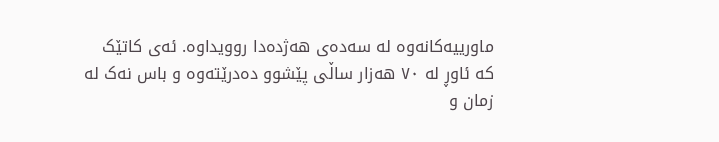ماورییەکانەوە لە سەدەی هەژدەدا روویداوە. ئەی کاتێک کە ئاوڕ لە ٧٠ هەزار ساڵی پێشوو دەدرێتەوە و باس نەک لە زمان و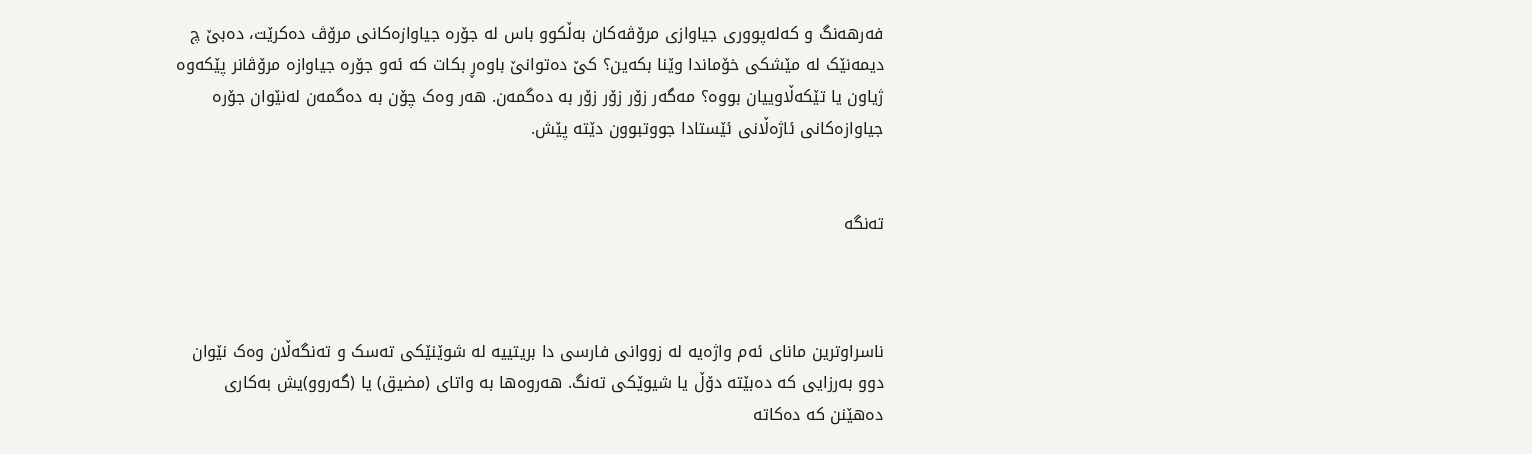فەرهەنگ و کەلەپووری جیاوازی مرۆڤەکان بەڵکوو باس لە جۆرە جیاوازەکانی مرۆڤ دەکرێت، دەبێ چ دیمەنێک لە مێشکی خۆماندا وێنا بکەین؟ کێ دەتوانێ باوەڕ بکات کە ئەو جۆرە جیاوازە مرۆڤانر پێکەوە ژیاون یا تێکەڵاوییان بووە؟ مەگەر زۆر زۆر زۆر بە دەگمەن. هەر وەک چۆن بە دەگمەن لەنێوان جۆرە جیاوازەکانی ئاژەڵانی ئێستادا جووتبوون دێتە پێش.


تەنگە



ناسراوترین مانای ئەم واژەیە لە زووانی فارسی دا بریتییە لە شوێنێکی تەسک و تەنگەڵان وەک نێوان دوو بەرزایی کە دەبێتە دۆڵ یا شیوێکی تەنگ. هەروەها بە واتای (مضیق) یا (گەروو)یش بەکاری دەهێنن کە دەکاتە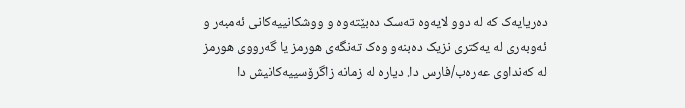دەریایەک کە لە دوو لایەوە تەسک دەبێتەوە و ووشکانییەکانی ئەمبەر و ئەوبەری لە یەکتری نزیک دەبنەو وەک تەنگەی هورمز یا گەرووی هورمز لە کەنداوی عەرەب/فارس دا. دیارە لە زمانە زاگرۆسییەکانیش دا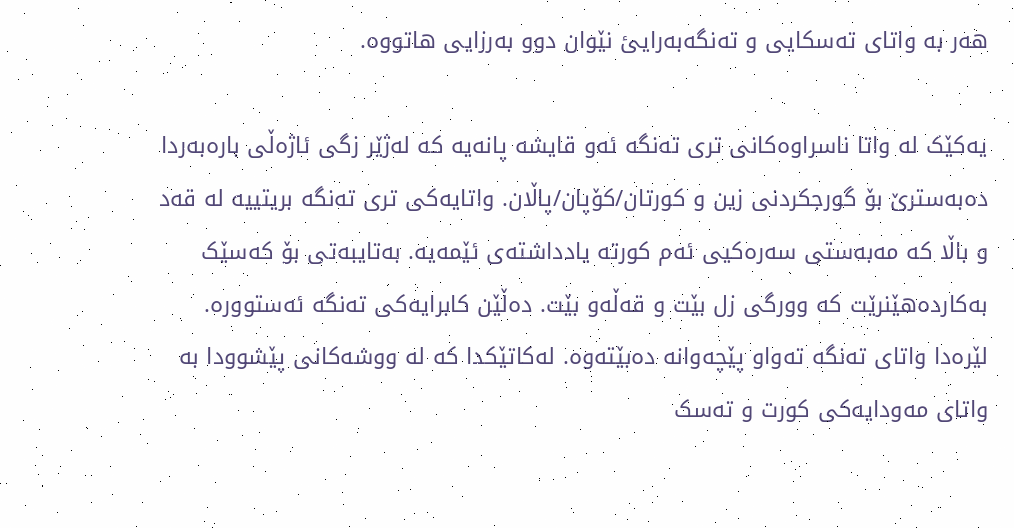هەر بە واتای تەسکایی و تەنگەبەرایئ نێوان دوو بەرزایی هاتووە.

یەکێک لە واتا ناسراوەکانی تری تەنگە ئەو قایشە پانەیە کە لەژێر زگی ئاژەڵی بارەبەردا دەبەسترێ بۆ گورجکردنی زین و کورتان/کۆپان/پاڵان. واتایەکی تری تەنگە بریتییە لە قەد و باڵا کە مەبەستی سەرەکیی ئەم کورتە یادداشتەی ئێمەیە. بەتایبەتی بۆ کەسێک بەکاردەهێنرێت کە وورگی زل بێت و قەڵەو بێت. دەڵێن کابرایەکی تەنگە ئەستوورە.
لێرەدا واتای تەنگە تەواو پێچەوانە دەبێتەوە. لەکاتێکدا کە لە ووشەکانی پێشوودا بە واتای مەودایەکی کورت و تەسک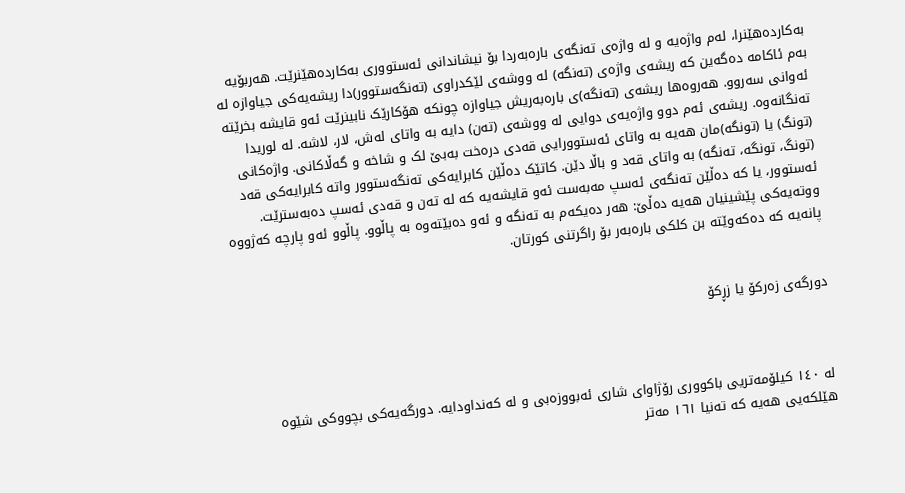بەکاردەهێنرا، لەم واژەیە و لە واژەی تەنگەی بارەبەردا بۆ نیشاندانی ئەستووری بەکاردەهێنرێت. هەربۆیە بەم ئاکامە دەگەین کە ریشەی واژەی (تەنگە) لە ووشەی لێکدراوی (تەنگەستوور)دا ریشەیەکی جیاوازە لە ئەوانی سەروو. هەروەها ریشەی (تەنگە)ی بارەبەریش جیاوازە چونکە هۆکارێک نابینرێت ئەو قایشە بخرێتە تەنگانەوە. ریشەی ئەم دوو واژەیەی دوایی لە ووشەی (تەن) دایە بە واتای لەش، لار، لاشە. لە لوریدا (تونگ) یا (تونگە)مان هەیە بە واتای ئەستوورایی قەدی درەخت بەبێ لک و شاخە و گەڵاکانی. واژەکانی (تونگ، تونگە، تەنگە) بە واتای قەد و باڵا دێن. کاتێک دەڵێن کابرایەکی تەنگەستوور واتە کابرایەکی قەد ئەستوور، یا کە دەڵێن تەنگەی ئەسپ مەبەست ئەو قایشەیە کە لە تەن و قەدی ئەسپ دەبەسترێت. ووتەیەکی پێشینیان هەیە دەڵێ: هەر دەیکەم بە تەنگە و ئەو دەبێتەوە بە پاڵوو. پاڵوو ئەو پارچە کەژووە پانەیە کە دەکەوێتە بن کلکی بارەبەر بۆ راگرتنی کورتان.


دورگەی زەرکۆ یا زڕکۆ



لە ١٤٠ کیلۆمەتریی باکووری رۆژاوای شاری ئەبووزەبی و لە کەنداودایە. دورگەیەکی بچووکی شێوە هێلکەیی هەیە کە تەنیا ١٦١ مەتر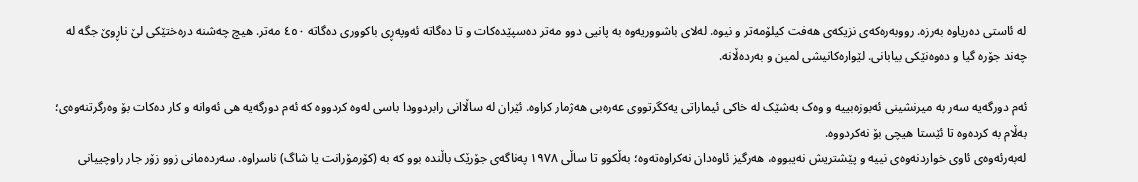لە ئاستی دەریاوە بەرزە. رووبەرەکەی نزیکەی هەفت کیلۆمەتر و نیوە. لەلای باشووریەوە بە پانیی دوو مەتر دەسپێدەکات و تا دەگاتە ئەوپەڕی باکووری دەگاتە ٤٥٠ مەتر. هیچ چەشنە درەختێکی لێ ناڕوێ جگە لە چەند جۆرە گیا و دەوەنێکی بیابانی. لێوارەکانیشی لمین و بەردەڵانە.

ئەم دورگەیە سەر بە میرنشینی ئەبوزەبییە و وەک بەشێک لە خاکی ئیماراتی یەکگرتووی عەرەبی هەژمار کراوە. ئێران لە ساڵاانی رابردوودا باسی لەوە کردووە کە ئەم دورگەیە هی ئەوانە و کار دەکات بۆ وەرگرتنەوەی؛ بەڵام بە کردەوە تا ئێستا هیچی بۆ نەکردووە.
لەبەرئەوەی ئاوی خواردنەوەی نییە و پێشتریش نەیبووە، هەرگیز ئاوەدان نەکراوەتەوە؛ بەڵکوو تا ساڵی ١٩٧٨ پەناگەی جۆرێک باڵندە بوو کە بە (کۆرمۆرانت یا شاگ) ناسراوە. سەردەمانی زوو زۆر جار راوچییانی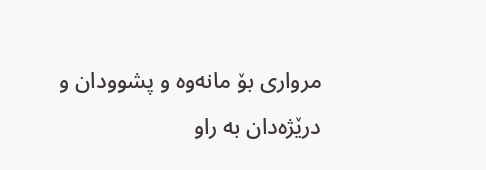مرواری بۆ مانەوە و پشوودان و درێژەدان بە راو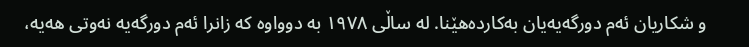و شکاریان ئەم دورگەیەیان بەکاردەهێنا. لە ساڵی ١٩٧٨ بە دوواوە کە زانرا ئەم دورگەیە نەوتی هەیە،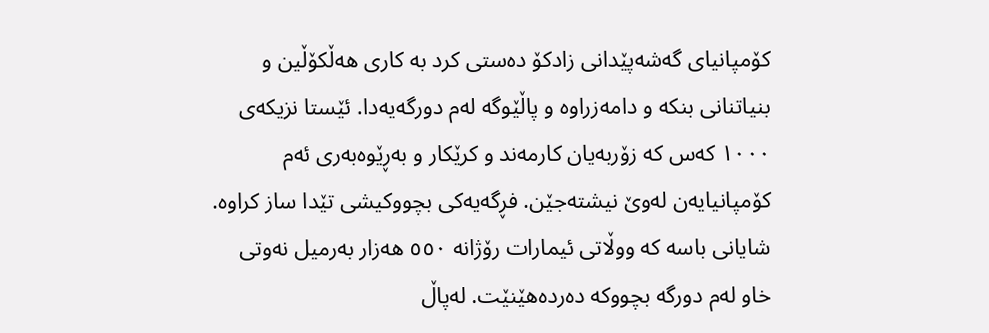کۆمپانیای گەشەپێدانی زادکۆ دەستی کرد بە کاری هەڵکۆڵین و بنیاتنانی بنکە و دامەزراوە و پاڵێوگە لەم دورگەیەدا. ئێستا نزیکەی ١٠٠٠ کەس کە زۆربەیان کارمەند و کرێکار و بەڕێوەبەری ئەم کۆمپانیایەن لەوێ نیشتەجێن. فڕگەیەکی بچووکیشی تێدا ساز کراوە.
شایانی باسە کە ووڵاتی ئیمارات رۆژانە ٥٥٠ هەزار بەرمیل نەوتی خاو لەم دورگە بچووکە دەردەهێنێت. لەپاڵ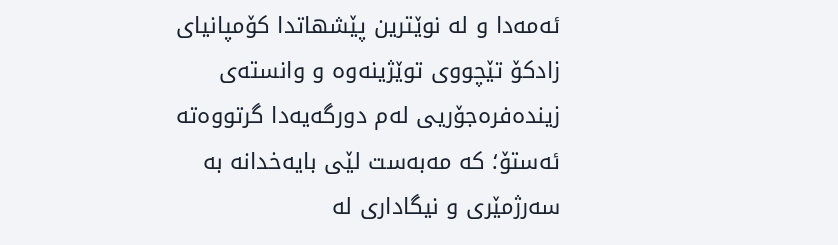ئەمەدا و لە نوێترین پێشهاتدا کۆمپانیای زادکۆ تێچووی توێژینەوە و وانستەی زیندەفرەجۆریی لەم دورگەیەدا گرتووەتە ئەستۆ؛ کە مەبەست لێی بایەخدانە بە سەرژمێری و نیگاداری لە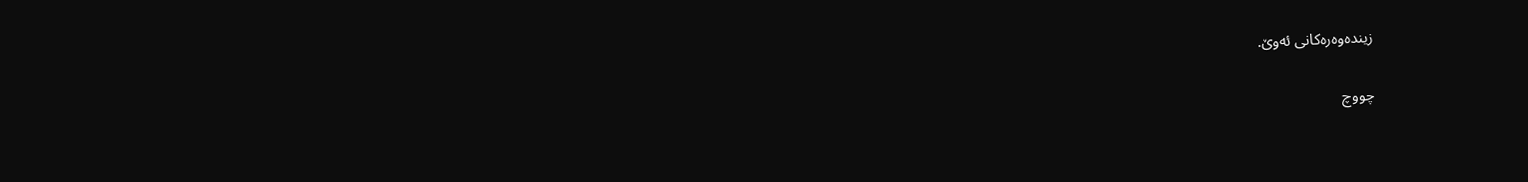زیندەوەرەکانی ئەوێ.

چووچ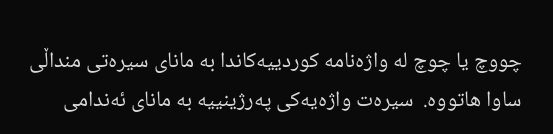چووچ یا چوچ لە واژەنامە کوردییەکاندا بە مانای سیرەتی منداڵی ساوا هاتووە.  سیرەت واژەیەکی پەرژینییە بە مانای ئەندامی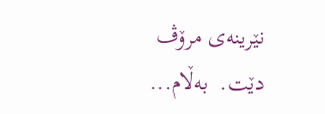نێرینەی مرۆڤ دێت.  بەڵام...